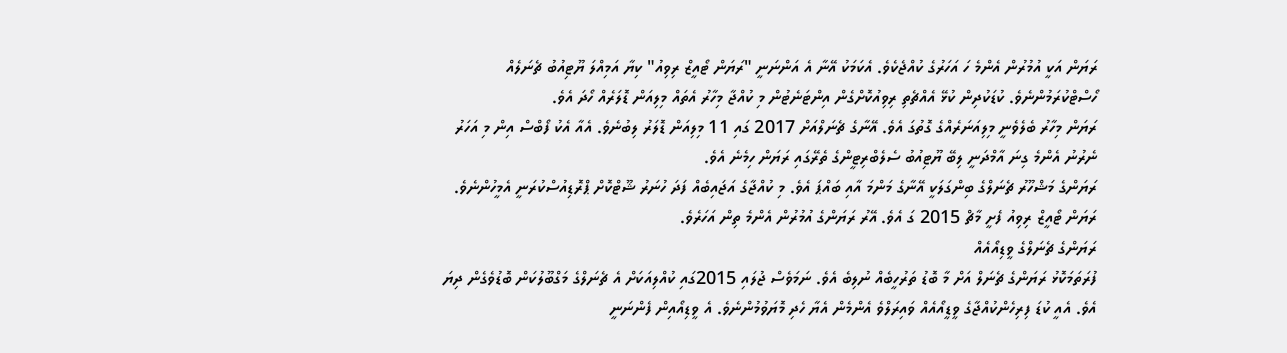ރަޔަން އަކީ އުމުރުން އެންމެ ހަ އަހަރުގެ ކުއްޖެކެވެ. އެކަމަކު އޭނާ އެ އަންނަނީ "ރަޔަން ޓޯއީޒް ރިވިއު" ކިޔާ އަމިއްލަ ޔޫޓިއުބު ޗެނަލެއް ހޯސްޓްކުރަމުންނެވެ. ކުޑަކުދިން ކުޅޭ އެއްޗެތި ރިވިއުކޮށްގެން އިންޓަނެޓުން މި ކުއްޖާ މިހާރު އެތައް މިލިއަން ޑޮލަރެއް ހޯދަ އެވެ.
ރަޔަން މިހާރު ބެލެވެނީ މިލިއަނަރެއްގެ ގޮތުގަ އެވެ. އޭނާގެ ޗެނަލްއަށް 2017 ގައި 11 މިލިއަން ޑޮލަރު ލިބުނެވެ. އެއާ އެކު ފޯބްސް އިން މި އަހަރު ނެރުނު އެންމެ ގިނަ އާމްދަނީ ލިބޭ ޔޫޓިއުބު ސެލެބްރިޓީންގެ ތެރޭގައި ރަޔަން ހިމެނެ އެވެ.
ރަޔަންގެ މަޝްހޫރު ޗެނަލްގެ ބިންގަލަކީ އޭނާގެ މަންމަ އާއި ބައްޕަ އެވެ. މި ކުއްޖާގެ އަޖައިބެއް ފަދަ ހުނަރު ޝޫޓްކޮށް ޕްރޮޑިއުސްކުރަނީ އެމީހުންނެވެ. ރަޔަން ޓޯއީޒް ރިވިއު ފެށީ މާޗް 2015 ގަ އެވެ. އޭރު ރަޔަންގެ އުމުރުން އެންމެ ތިން އަހަރެވެ.
ރަޔަންގެ ޗެނަލްގެ ވީޑިއޯއެއް
ފުރަތަމަކޮޅު ރަޔަންގެ ޗެނަލް އަށް މާ ބޮޑު ތަރުހީބެއް ނުލިބެ އެވެ. ނަމަވެސް ޖުލައި 2015ގައި ކުއްލިއަކަށް އެ ޗެނަލްގެ މަގްބޫލުކަން ބޮޑުވެގެން ދިޔަ އެވެ. އެއީ ކުޑަ ފިރިހެންކުއްޖާގެ ވީޑީއޯއެއް ވައިރަލްވެ އެންމެން އެޔާ ހެދި މޮޔަވުމުންނެވެ. އެ ވީޑިއޯއިން ފެންނަނީ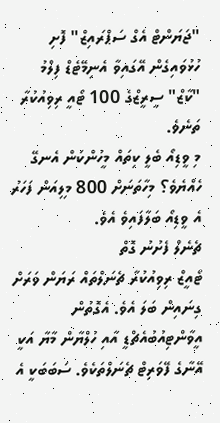"ޖަޔަންޓް އެގް ސަޕްރައިޒް" ފޮށި ހުޅުވައިގެން އޭގައިވާ އެނިމޭޓެޑް ފިލްމު "ކާޒް" ސީރީޒްގެ 100 ޓޯއީ ރިވިއުކުރާ ތަނެވެ.
މި ވީޑިއޯ ބެލީ ކިތައް މީހުންކަން އެނގޭ ހެއްޔެވެ؟ މިހާތަނަށް 800 މިލިއަން ފަހަރު އެ ވީޑިއޯ ބަލާފައިވެ އެވެ.
ޗެނެލް ފެށުނު ގޮތް
ޓޯއީޒް ރިވިއުކުރާ ޗެނަލްތައް ރަޔަން ވަރަށް ގިނައިން ބަލަ އެވެ. އެގޮތުން އީވާންޓިއުބުއެޗްޑީ އާއި ހުލްޔާން މާޔާ އަކީ އޭނާގެ ފޭވަރިޓް ޗެނަލްތަކެވެ. ސަބަބަކީ އެ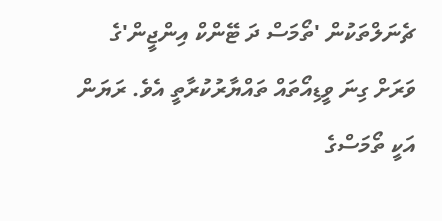ޗެނަލްތަކުން 'ތޯމަސް ދަ ޓޭންކް އިންޖީން'ގެ ވަރަށް ގިނަ ވީޑިއޯތައް ތައްޔާރުކުރާތީ އެވެ. ރަޔަން އަކީ ތޯމަސްގެ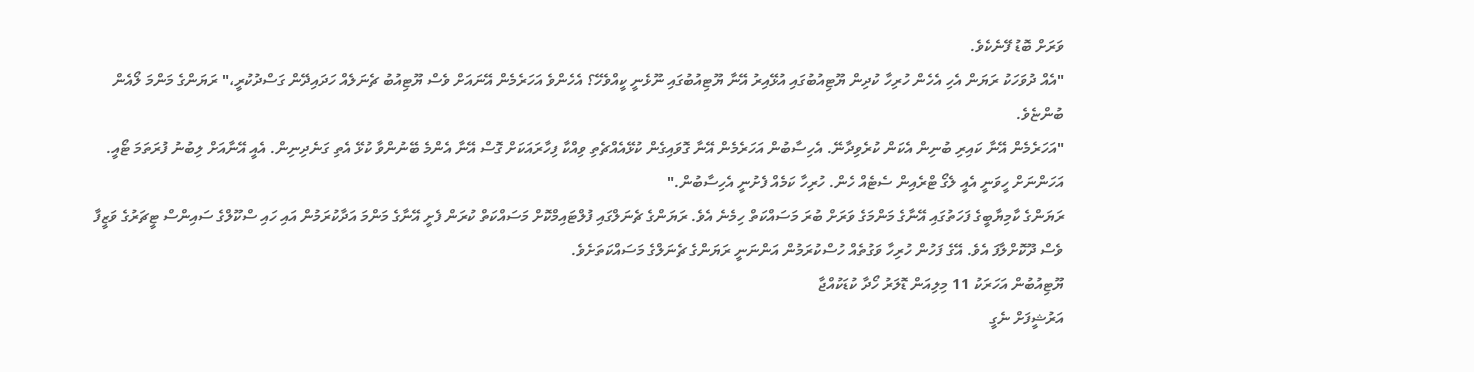ވަރަށް ބޮޑު ފޭނެކެވެ.
"އެއް ދުވަހަކު ރަޔަން އެހި އެހެން ހުރިހާ ކުދިން ޔޫޓިއުބުގައި އުޅޭއިރު އޭނާ ޔޫޓިއުބުގައި ނޫޅެނީ ކީއްވެހޭ؟ އެހެންވެ އަހަރެމެން އޭނައަށް ވެސް ޔޫޓިއުބު ޗެނަލެއް ހަދައިދޭން ގަސްދުކުރީ،" ރަޔަންގެ މަންމަ ލޯއެން ބުންޏެވެ.
"އަހަރެމެން އޭނާ ކައިރި ބުނިން އެކަން ކުރެވިދާނޭ. އެހިސާބުން އަހަރެމެން އޭނާ ގޮވައިގެން ކުޅޭއެއްޗެތި ވިއްކާ ފިހާރައަކަށް ގޮސް އޭނާ އެންމެ ބޭނުންވާ ކުޅޭ އެތި ގަނެދިނިން. އެއީ އޭނާއަށް ލިބުނު ފުރަތަމަ ޓޯއީ. އަހަންނަށް ހީވަނީ އެއީ ލެގޯ ޓްރެއިން ސެޓެއް ހެން. ހުރިހާ ކަމެއް ފެށުނީ އެހިސާބުން."
ރަޔަންގެ ކާމިޔާބީގެ ފަހަތުގައި އޭނާގެ މަންމަގެ ވަރަށް ބުރަ މަސައްކަތް ހިމެނެ އެވެ. ރަޔަންގެ ޗެނަލްގައި ފުލްޓައިމްކޮށް މަސައްކަތް ކުރަން ފެށީ އޭނާގެ މަންމަ އަދާކުރަމުން އައި ހައި ސްކޫލްގެ ސައިންސް ޓީޗަރުގެ ވަޒީފާ ވެސް ދޫކޮށްލާފަ އެވެ. އޭގެ ފަހުން ހުރިހާ ވަގުތެއް ހުސްކުރަމުން އަންނަނީ ރަޔަންގެ ޗެނަލްގެ މަސައްކަތަށެވެ.
ޔޫޓިއުބުން އަހަރަކު 11 މިލިއަން ޑޮލަރު ހޯދާ ކުޑަކުއްޖާ
އަރުޝީފަށް ނެގީ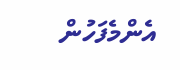އެންމެފަހުން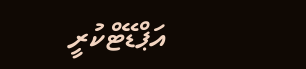އަޕްޑޭޓްކުރީ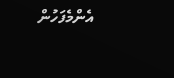އެންމެފަހުން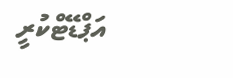އަޕްޑޭޓްކުރީ